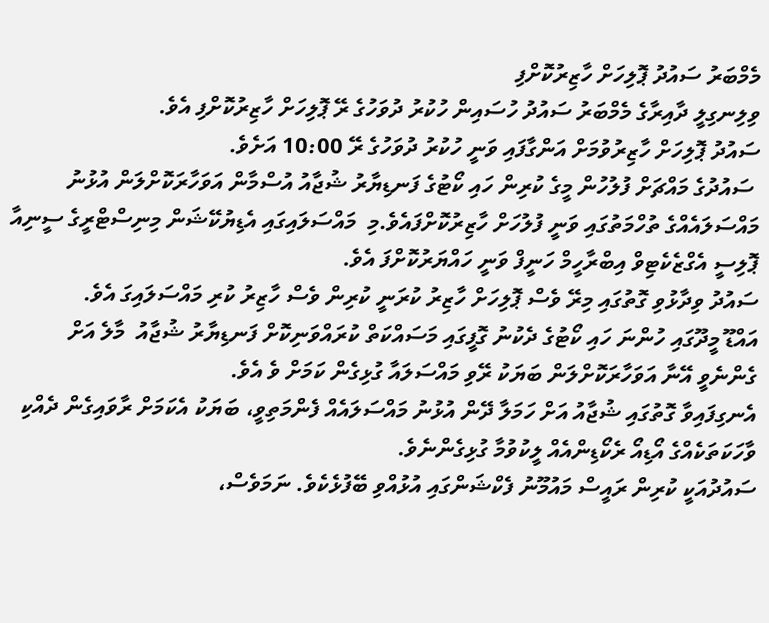މެމްބަރު ސައުދު ޕޮލިހަށް ހާޒިރުކޮށްފި
ވިލިނގިލީ ދާއިރާގެ މެމްބަރު ސައުދު ހުސައިން ހުކުރު ދުވަހުގެ ރޭ ޕޮލިހަށް ހާޒިރުކޮށްފި އެވެ.
ސައުދު ޕޮލިހަށް ހާޒިރުވުމަށް އަންގާފައި ވަނީ ހުކުރު ދުވަހުގެ ރޭ 10:00 އަށެވެ.
 ސައުދުގެ މައްޗަށް ފުލުހުން މީގެ ކުރިން ހައި ކޯޓުގެ ފަނޑިޔާރު ޝުޖާއު އުސްމާން އަވަހާރަކޮށްލަން އުޅުނު މައްސަލައެއްގެ ތުހްމަތުގައި ވަނީ ފުލުހަށް ހާޒިރުކޮށްފައެވެ.މި  މައްސަލައިގައި އެޑިޔުކޭޝަން މިނިސްޓްރީގެ ސީނިއާ ޕޮލިސީ އެގްޒެކެޓިވް އިބްރާހީމް ހަނީފް ވަނީ ހައްޔަރުކޮށްފަ އެވެ.
ސައުދު ވިދާޅުވި ގޮތުގައި މިރޭ ވެސް ޕޮލިހަށް ހާޒިރު ކުރަނީ ކުރިން ވެސް ހާޒިރު ކުރި މައްސަލައިގަ އެވެ.
އައްޑޫ މީދޫގައި ހުންނަ ހައި ކޯޓުގެ ދެކުނު ގޮފީގައި މަސައްކަތް ކުރައްވަނިކޮށް ފަނޑިޔާރު ޝުޖާއު  މާލެ އަށް ގެންނެވީ އޭނާ އަވަހާރަކޮށްލަން ބަޔަކު ރޭވި މައްސަލައާ ގުޅިގެން ކަމަށް ވެ އެވެ.
އެނގިފައިވާ ގޮތުގައި ޝުޖާއު އަށް ހަމަލާ ދޭން އުޅުނު މައްސަލައެއް ފެންމަތިވީ، ބަޔަކު އެކަމަށް ރާވައިގެން ދެއްކި ވާހަކަތަކެއްގެ އޯޑިއޯ ރެކޯޑިންއެއް ލީކުވުމާ ގުޅިގެންނެވެ.
ސައުދުއަކީ ކުރިން ރައީސް މައުމޫނު ފެކްޝަންގައި އުޅުއްވި ބޭފުޅެކެވެ. ނަމަވެސް،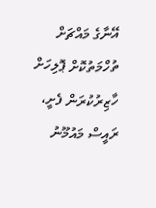އޭނާގެ މައްޗަށް ތުހްމަތުކޮށް ޕޮލިހަށް ހާޒިރުކުރަން ފެށީ، ރައީސް މައުމޫނު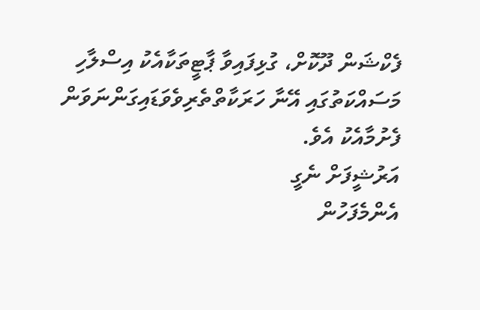ފެކްޝަން ދޫކޮށް، ގުޅިފައިވާ ޕާޓީތަކާއެކު އިސްލާހި މަސައްކަތުގައި އޭނާ ހަރަކާތްތެރިވެވަޑައިގަންނަވަން ފެށުމާއެކު އެވެ.
އަރުޝީފަށް ނެގީ
އެންމެފަހުން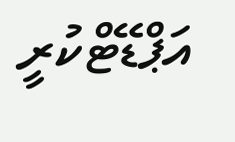އަޕްޑޭޓްކުރީ